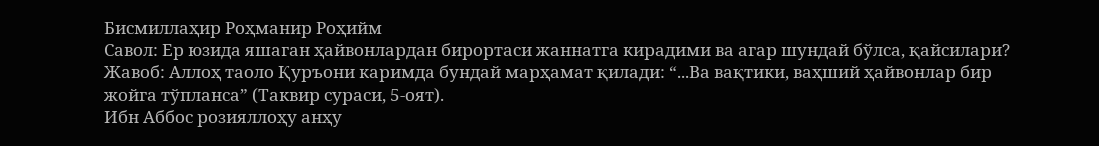Бисмиллаҳир Роҳманир Роҳийм
Савол: Ер юзида яшаган ҳайвонлардан бирортаси жаннатга кирадими ва агар шундай бўлса, қайсилари?
Жавоб: Аллоҳ таоло Қуръони каримда бундай марҳамат қилади: “...Ва вақтики, ваҳший ҳайвонлар бир жойга тўпланса” (Таквир сураси, 5-оят).
Ибн Аббос розияллоҳу анҳу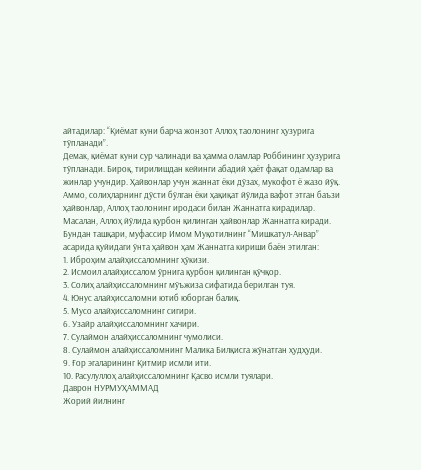айтадилар: “Қиёмат куни барча жонзот Аллоҳ таолонинг ҳузурига тўпланади”.
Демак, қиёмат куни сур чалинади ва ҳамма оламлар Роббининг ҳузурига тўпланади. Бироқ, тирилишдан кейинги абадий ҳаёт фақат одамлар ва жинлар учундир. Ҳайвонлар учун жаннат ёки дўзах, мукофот ё жазо йўқ. Аммо, солиҳларнинг дўсти бўлган ёки ҳақиқат йўлида вафот этган баъзи ҳайвонлар, Аллоҳ таолонинг иродаси билан Жаннатга кирадилар.
Масалан, Аллоҳ йўлида қурбон қилинган ҳайвонлар Жаннатга киради. Бундан ташқари, муфассир Имом Муқотилнинг “Мишкатул-Анвар” асарида қуйидаги ўнта ҳайвон ҳам Жаннатга кириши баён этилган:
1. Иброҳим алайҳиссаломнинг ҳўкизи.
2. Исмоил алайҳиссалом ўрнига қурбон қилинган қўчқор.
3. Солиҳ алайҳиссаломнинг мўъжиза сифатида берилган туя.
4. Юнус алайҳиссаломни ютиб юборган балиқ.
5. Мусо алайҳиссаломнинг сигири.
6. Узайр алайҳиссаломнинг хачири.
7. Сулаймон алайҳиссаломнинг чумолиси.
8. Сулаймон алайҳиссаломнинг Малика Билқисга жўнатган ҳудҳуди.
9. Ғор эгаларининг Қитмир исмли ити.
10. Расулуллоҳ алайҳиссаломнинг Қасво исмли туялари.
Даврон НУРМУҲАММАД
Жорий йилнинг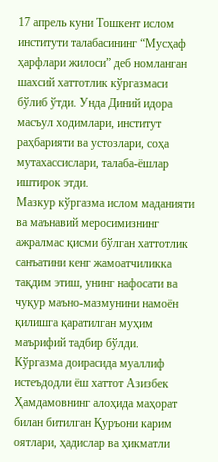17 апрель куни Тошкент ислом институти талабасининг “Мусҳаф ҳарфлари жилоси” деб номланган шахсий хаттотлик кўргазмаси бўлиб ўтди. Унда Диний идора масъул ходимлари, институт раҳбарияти ва устозлари, соҳа мутахассислари, талаба-ёшлар иштирок этди.
Мазкур кўргазма ислом маданияти ва маънавий меросимизнинг ажралмас қисми бўлган хаттотлик санъатини кенг жамоатчиликка тақдим этиш, унинг нафосати ва чуқур маъно-мазмунини намоён қилишга қаратилган муҳим маърифий тадбир бўлди.
Кўргазма доирасида муаллиф истеъдодли ёш хаттот Азизбек Ҳамдамовнинг алоҳида маҳорат билан битилган Қуръони карим оятлари, ҳадислар ва ҳикматли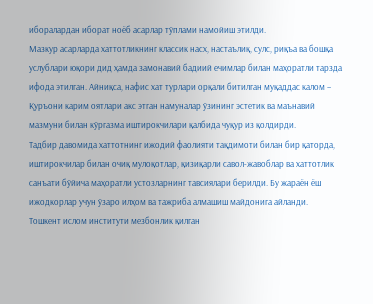иборалардан иборат ноёб асарлар тўплами намойиш этилди.
Мазкур асарларда хаттотликнинг классик насх, настаълиқ, сулс, риқъа ва бошқа услублари юқори дид ҳамда замонавий бадиий ечимлар билан маҳоратли тарзда ифода этилган. Айниқса, нафис хат турлари орқали битилган муқаддас калом – Қуръони карим оятлари акс этган намуналар ўзининг эстетик ва маънавий мазмуни билан кўргазма иштирокчилари қалбида чуқур из қолдирди.
Тадбир давомида хаттотнинг ижодий фаолияти тақдимоти билан бир қаторда, иштирокчилар билан очиқ мулоқотлар, қизиқарли савол-жавоблар ва хаттотлик санъати бўйича маҳоратли устозларнинг тавсиялари берилди. Бу жараён ёш ижодкорлар учун ўзаро илҳом ва тажриба алмашиш майдонига айланди.
Тошкент ислом институти мезбонлик қилган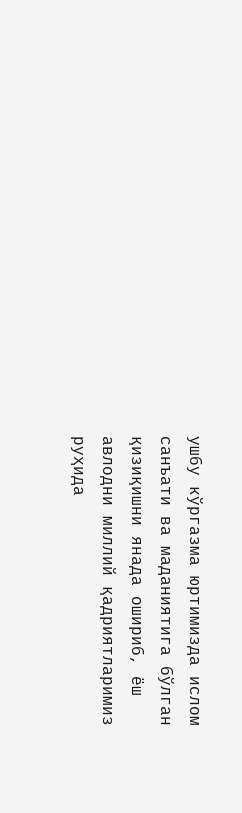ушбу кўргазма юртимизда ислом санъати ва маданиятига бўлган қизиқишни янада ошириб, ёш авлодни миллий қадриятларимиз руҳида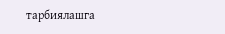тарбиялашга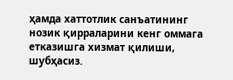ҳамда хаттотлик санъатининг нозик қирраларини кенг оммага етказишга хизмат қилиши, шубҳасиз.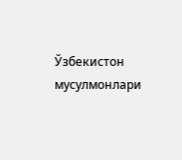Ўзбекистон мусулмонлари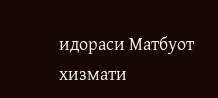идораси Матбуот хизмати